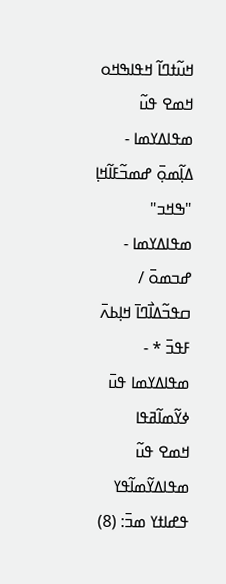ߞߎ߬ߙߣߊ߬ ߞߟߊߒߞߋ ߞߘߐ ߟߎ߬ ߘߟߊߡߌߘߊ - ߡߊ߲߬ߘߋ߲߫ ߝߘߏ߬ߓߊ߬ߞߊ߲ "ߒߞߏ" ߘߟߊߡߌߘߊ - ߝߏߘߋ߫ / ߛߟߏ߬ߡߊ߯ߣߊ߫ ߞߊ߲ߕߍ߫ ߓߟߏ߫ * - ߘߟߊߡߌߘߊ ߟߎ߫ ߦߌ߬ߘߊ߬ߥߟߊ
ߞߘߐ ߟߎ߬ ߘߟߊߡߌ߬ߘߊ߬ߟߌ ߟߝߊߙߌ ߘߏ߫: (8)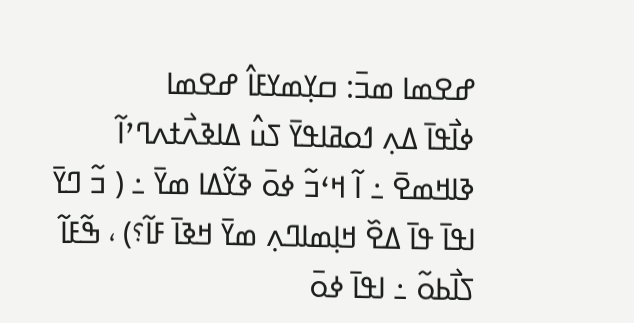ߝߐߘߊ ߘߏ߫: ߛߌ߲ߘߌߓߊ߮ ߝߐߘߊ
ߦߊ߯ߟߊ߫ ߡߍ߲ ߗߋߥߊߟߌ߫ ߖߎ߮ ߡߊߢߍ߯ߙߍߣߴߊ߬ ߢߊߞߘߐ߫ ߸ ߊ߬ ߞߵߏ߬ ߦߋ߫ ߢߌ߬ߡߊ ߘߌ߫ ߸ ( ߏ߬ ߣߌ߫ ߊߟߊ߫ ߟߊ߫ ߡߐ߰ ߞߊ߲ߘߊߣߍ߲ ߘߌ߫ ߞߢߊ߫ ߓߊ߬؟) ، ߒ߬ߓߊ߬ ߖߊ߯ߕߋ߬ ߸ ߊߟߊ߫ ߦߋ߫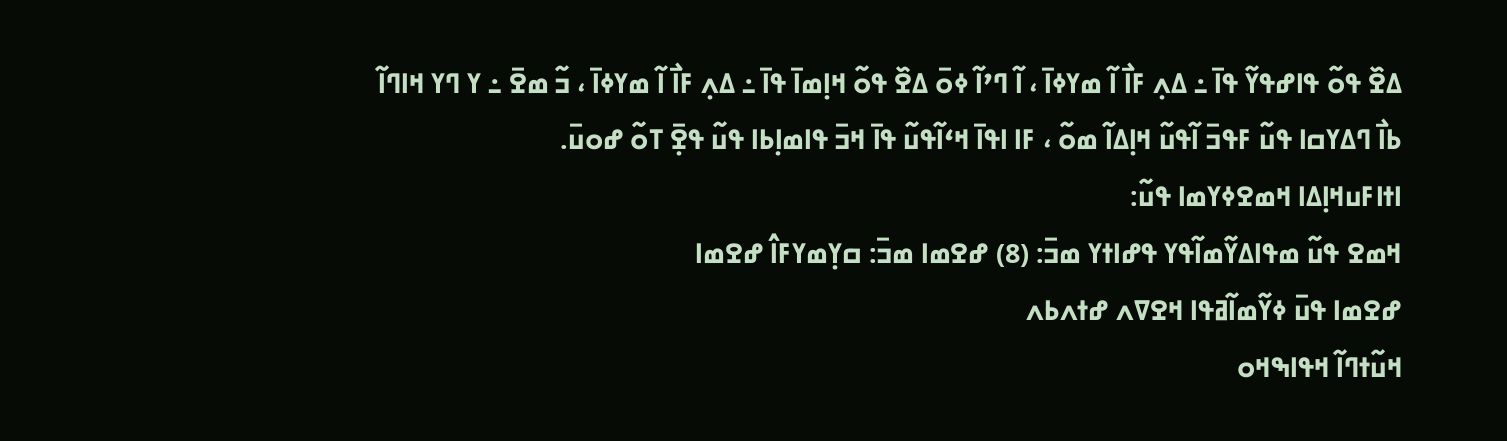ߡߐ߰ ߟߋ߬ ߟߊߝߟߌ߬ ߟߊ߫ ߸ ߡߍ߲ ߓߊ߯ ߊ߬ ߘߌߦߊ߫ ، ߊ߬ ߣߴߊ߬ ߦߋ߫ ߡߐ߰ ߟߋ߬ ߞߊ߲ߘߊ߫ ߟߊ߫ ߸ ߡߍ߲ ߓߊ߯ ߊ߬ ߘߌߦߊ߫ ، ߏ߬ ߘߐ߫ ߸ ߌ ߣߌ ߞߊߣߊ߬ ߕߊ߯ ߣߡߌߛߊ ߟߎ߬ ߓߟߏ߫ ߊ߬ߟߎ߬ ߞߊ߲ߡߊ߬ ߘߋ߬ ، ߓߊ ߊߟߊ߫ ߞߵߊ߬ߟߎ߬ ߟߊ߫ ߞߏ߫ ߟߊߘߊ߲ߕߊ ߟߎ߬ ߟߐ߲߫ ߠߋ߬ ߝߋߎ߫.
ߊߙߊߓߎߞߊ߲ߡߊ ߞߘߐߦߌߘߊ ߟߎ߬:
ߞߘߐ ߟߎ߬ ߘߟߊߡߌ߬ߘߊ߬ߟߌ ߟߝߊߙߌ ߘߏ߫: (8) ߝߐߘߊ ߘߏ߫: ߛߌ߲ߘߌߓߊ߮ ߝߐߘߊ
ߝߐߘߊ ߟߎ߫ ߦߌ߬ߘߊ߬ߥߟߊ ߞߐߜߍ ߝߙߍߕߍ
ߞߎ߬ߙߣߊ߬ ߞߟߊߒߞߋ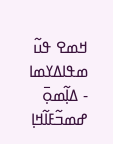ߞߘߐ ߟߎ߬ ߘߟߊߡߌߘߊ - ߡߊ߲߬ߘߋ߲߫ ߝߘߏ߬ߓߊ߬ߞߊ߲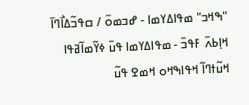"ߒߞߏ" ߘߟߊߡߌߘߊ - ߝߏߘߋ߫ / ߛߟߏ߬ߡߊ߯ߣߊ߫ ߞߊ߲ߕߍ߫ ߓߟߏ߫ - ߘߟߊߡߌߘߊ ߟߎ߫ ߦߌ߬ߘߊ߬ߥߟߊ
ߞߎ߬ߙߣߊ߬ ߞߟߊߒߞߋ ߞߘߐ ߟߎ߬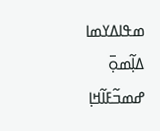ߘߟߊߡߌߘߊ ߡߊ߲߬ߘߋ߲߫ ߝߘߏ߬ߓߊ߬ߞߊ߲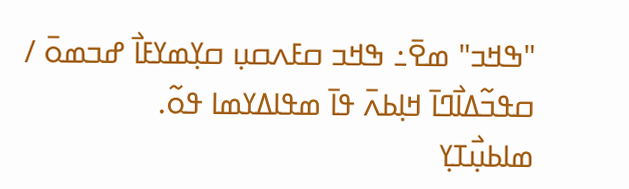"ߒߞߏ" ߘߐ߫߸ ߒߞߏ ߛߓߍߛߎ߲ ߛߌ߲ߘߌߓߊ߯ ߝߏߘߋ߫ / ߛߟߏ߬ߡߊ߯ߣߊ߫ ߞߊ߲ߕߍ߫ ߟߊ߫ ߘߟߊߡߌߘߊ ߟߋ߬.
ߘߊߕߎ߲߯ߠߌ߲